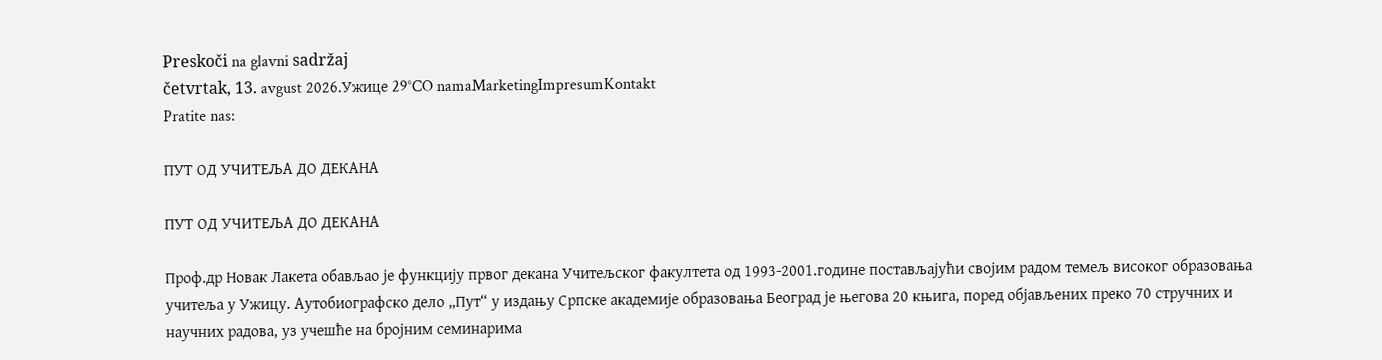Preskoči na glavni sadržaj
četvrtak, 13. avgust 2026.Ужице 29°CO namaMarketingImpresumKontakt
Pratite nas:

ПУТ ОД УЧИТЕЉА ДО ДЕКАНА

ПУТ ОД УЧИТЕЉА ДО ДЕКАНА

Проф.др Новак Лакета обављао је функцију првог декана Учитељског факултета од 1993-2001.године постављајући својим радом темељ високог образовања учитеља у Ужицу. Аутобиографско дело „Пут“ у издању Српске академије образовања Београд је његова 20 књига, поред објављених преко 70 стручних и научних радова, уз учешће на бројним семинарима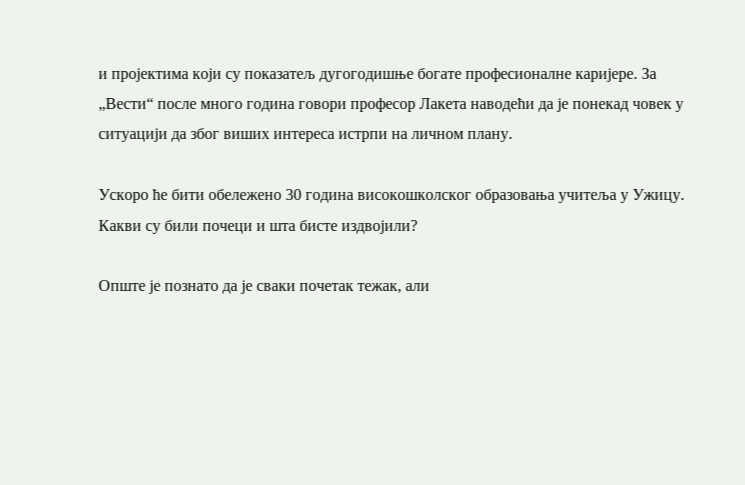и пројектима који су показатељ дугогодишње богате професионалне каријере. За „Вести“ после много година говори професор Лакета наводећи да је понекад човек у ситуацији да због виших интереса истрпи на личном плану.

Ускоро ће бити обележено 30 година високошколског образовања учитеља у Ужицу. Какви су били почеци и шта бисте издвојили?

Опште је познато да је сваки почетак тежак, али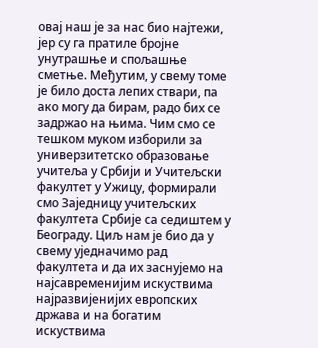овај наш је за нас био најтежи, јер су га пратиле бројне унутрашње и спољашње сметње. Међутим, у свему томе је било доста лепих ствари, па ако могу да бирам, радо бих се задржао на њима. Чим смо се тешком муком изборили за универзитетско образовање учитеља у Србији и Учитељски факултет у Ужицу, формирали смо Заједницу учитељских факултета Србије са седиштем у Београду. Циљ нам је био да у свему уједначимо рад факултета и да их заснујемо на најсавременијим искуствима најразвијенијих европских држава и на богатим искуствима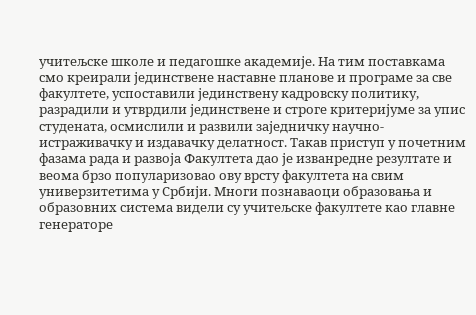учитељске школе и педагошке академије. На тим поставкама смо креирали јединствене наставне планове и програме за све факултете, успоставили јединствену кадровску политику, разрадили и утврдили јединствене и строге критеријуме за упис студената, осмислили и развили заједничку научно-истраживачку и издавачку делатност. Такав приступ у почетним фазама рада и развоја Факултета дао је изванредне резултате и веома брзо популаризовао ову врсту факултета на свим универзитетима у Србији. Многи познаваоци образовања и образовних система видели су учитељске факултете као главне генераторе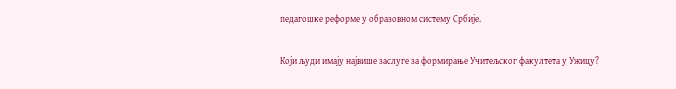педагошке реформе у образовном систему Србије.

Који људи имају највише заслуге за формирање Учитељског факултета у Ужицу?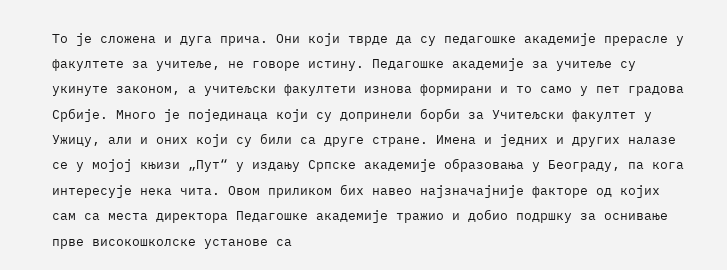То је сложена и дуга прича. Они који тврде да су педагошке академије прерасле у факултете за учитеље, не говоре истину. Педагошке академије за учитеље су укинуте законом, а учитељски факултети изнова формирани и то само у пет градова Србије. Много је појединаца који су допринели борби за Учитељски факултет у Ужицу, али и оних који су били са друге стране. Имена и једних и других налазе се у мојој књизи „Пут“ у издању Српске академије образовања у Београду, па кога интересује нека чита. Овом приликом бих навео најзначајније факторе од којих сам са места директора Педагошке академије тражио и добио подршку за оснивање прве високошколске установе са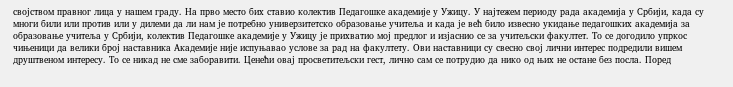својством правног лица у нашем граду. На прво место бих ставио колектив Педагошке академије у Ужицу. У најтежем периоду рада академија у Србији, када су многи били или против или у дилеми да ли нам је потребно универзитетско образовање учитеља и када је већ било извесно укидање педагошких академија за образовање учитеља у Србији, колектив Педагошке академије у Ужицу је прихватио мој предлог и изјаснио се за учитељски факултет. То се догодило упркос чињеници да велики број наставника Академије није испуњавао услове за рад на факултету. Ови наставници су свесно свој лични интерес подредили вишем друштвеном интересу. То се никад не сме заборавити. Ценећи овај просветитељски гест, лично сам се потрудио да нико од њих не остане без посла. Поред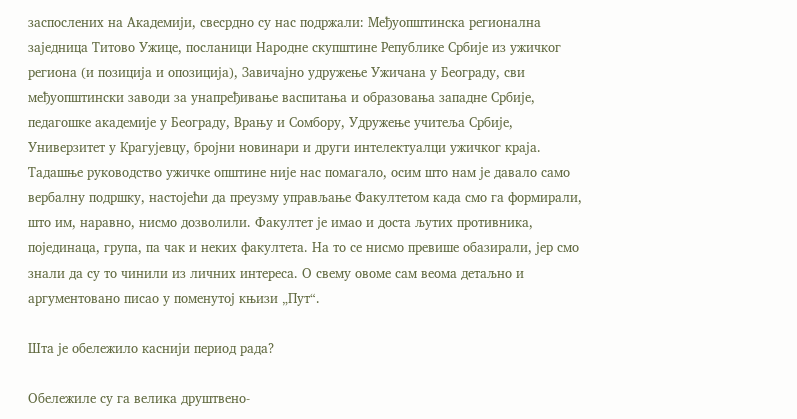заспослених на Академији, свесрдно су нас подржали: Међуопштинска регионална заједница Титово Ужице, посланици Народне скупштине Републике Србије из ужичког региона (и позиција и опозиција), Завичајно удружење Ужичана у Београду, сви међуопштински заводи за унапређивање васпитања и образовања западне Србије, педагошке академије у Београду, Врању и Сомбору, Удружење учитеља Србије, Универзитет у Крагујевцу, бројни новинари и други интелектуалци ужичког краја. Тадашње руководство ужичке општине није нас помагало, осим што нам је давало само вербалну подршку, настојећи да преузму управљање Факултетом када смо га формирали, што им, наравно, нисмо дозволили. Факултет је имао и доста љутих противника, појединаца, група, па чак и неких факултета. На то се нисмо превише обазирали, јер смо знали да су то чинили из личних интереса. О свему овоме сам веома детаљно и аргументовано писао у поменутој књизи „Пут“.

Шта је обележило каснији период рада?

Обележиле су га велика друштвено-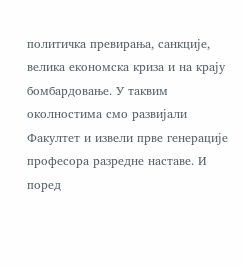политичка превирања, санкције, велика економска криза и на крају бомбардовање. У таквим околностима смо развијали Факултет и извели прве генерације професора разредне наставе. И поред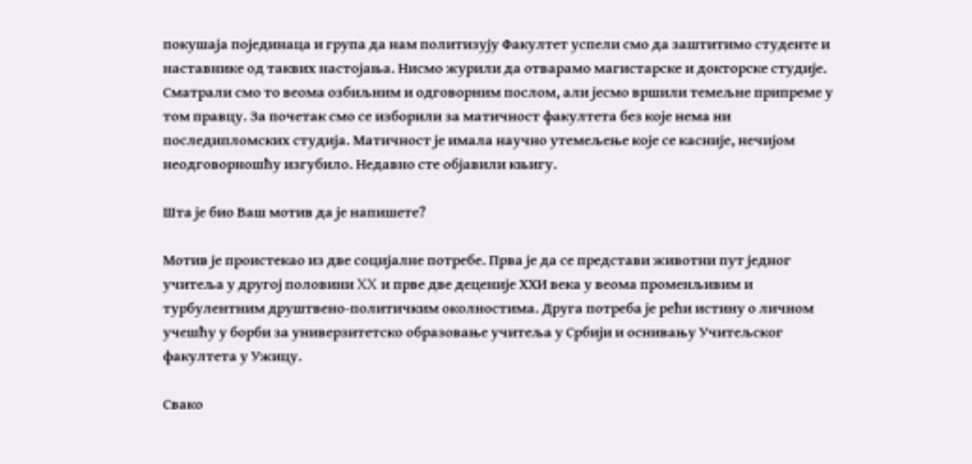покушаја појединаца и група да нам политизују Факултет успели смо да заштитимо студенте и наставнике од таквих настојања. Нисмо журили да отварамо магистарске и докторске студије. Сматрали смо то веома озбиљним и одговорним послом, али јесмо вршили темељне припреме у том правцу. За почетак смо се изборили за матичност факултета без које нема ни последипломских студија. Матичност је имала научно утемељење које се касније, нечијом неодговорношћу изгубило. Недавно сте објавили књигу.

Шта је био Ваш мотив да је напишете?

Мотив је проистекао из две социјалне потребе. Прва је да се представи животни пут једног учитеља у другој половини XX и прве две деценије XXИ века у веома променљивим и турбулентним друштвено-политичким околностима. Друга потреба је рећи истину о личном учешћу у борби за универзитетско образовање учитеља у Србији и оснивању Учитељског факултета у Ужицу.

Свако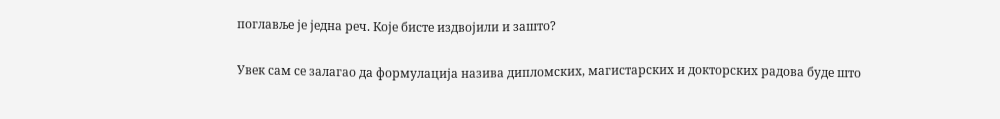поглавље је једна реч. Које бисте издвојили и зашто?

Увек сам се залагао да формулација назива дипломских, магистарских и докторских радова буде што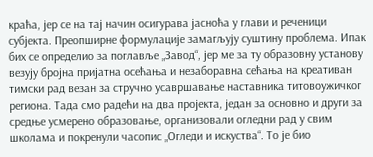краћа, јер се на тај начин осигурава јасноћа у глави и реченици субјекта. Преопширне формулације замагљују суштину проблема. Ипак бих се определио за поглавље „Завод“, јер ме за ту образовну установу везују бројна пријатна осећања и незаборавна сећања на креативан тимски рад везан за стручно усавршавање наставника титовоужичког региона. Тада смо радећи на два пројекта, један за основно и други за средње усмерено образовање, организовали огледни рад у свим школама и покренули часопис „Огледи и искуства“. То је био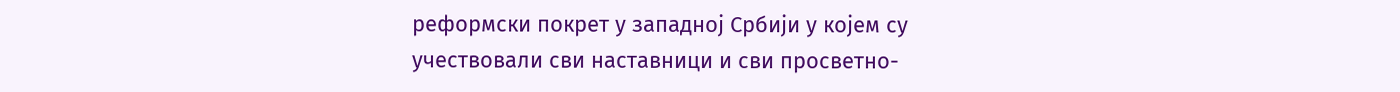реформски покрет у западној Србији у којем су учествовали сви наставници и сви просветно-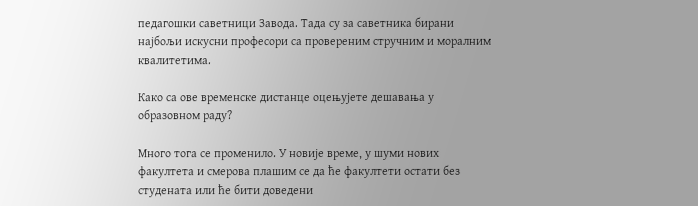педагошки саветници Завода. Тада су за саветника бирани најбољи искусни професори са провереним стручним и моралним квалитетима.

Како са ове временске дистанце оцењујете дешавања у образовном раду?

Много тога се променило. У новије време, у шуми нових факултета и смерова плашим се да ће факултети остати без студената или ће бити доведени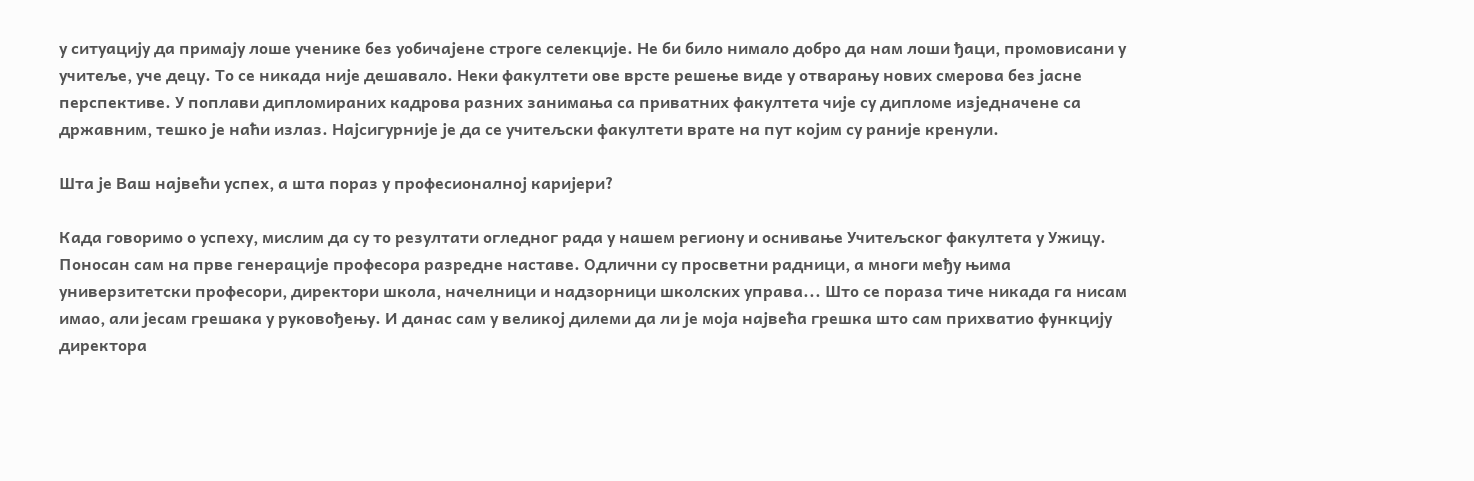у ситуацију да примају лоше ученике без уобичајене строге селекције. Не би било нимало добро да нам лоши ђаци, промовисани у учитеље, уче децу. То се никада није дешавало. Неки факултети ове врсте решење виде у отварању нових смерова без јасне перспективе. У поплави дипломираних кадрова разних занимања са приватних факултета чије су дипломе изједначене са државним, тешко је наћи излаз. Најсигурније је да се учитељски факултети врате на пут којим су раније кренули.

Шта је Ваш највећи успех, а шта пораз у професионалној каријери?

Када говоримо о успеху, мислим да су то резултати огледног рада у нашем региону и оснивање Учитељског факултета у Ужицу. Поносан сам на прве генерације професора разредне наставе. Одлични су просветни радници, а многи међу њима универзитетски професори, директори школа, начелници и надзорници школских управа... Што се пораза тиче никада га нисам имао, али јесам грешака у руковођењу. И данас сам у великој дилеми да ли је моја највећа грешка што сам прихватио функцију директора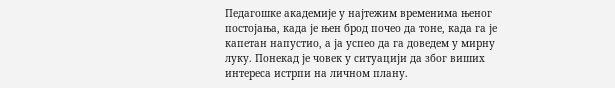Педагошке академије у најтежим временима њеног постојања, када је њен брод почео да тоне, када га је капетан напустио, а ја успео да га доведем у мирну луку. Понекад је човек у ситуацији да због виших интереса истрпи на личном плану.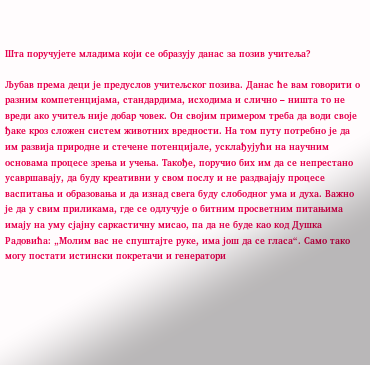Шта поручујете младима који се образују данас за позив учитеља?

Љубав према деци је предуслов учитељског позива. Данас ће вам говорити о разним компетенцијама, стандардима, исходима и слично – ништа то не вреди ако учитељ није добар човек. Он својим примером треба да води своје ђаке кроз сложен систем животних вредности. На том путу потребно је да им развија природне и стечене потенцијале, усклађујући на научним основама процесе зрења и учења. Такође, поручио бих им да се непрестано усавршавају, да буду креативни у свом послу и не раздвајају процесе васпитања и образовања и да изнад свега буду слободног ума и духа. Важно је да у свим приликама, где се одлучује о битним просветним питањима имају на уму сјајну саркастичну мисао, па да не буде као код Душка Радовића: „Молим вас не спуштајте руке, има још да се гласа“. Само тако могу постати истински покретачи и генератори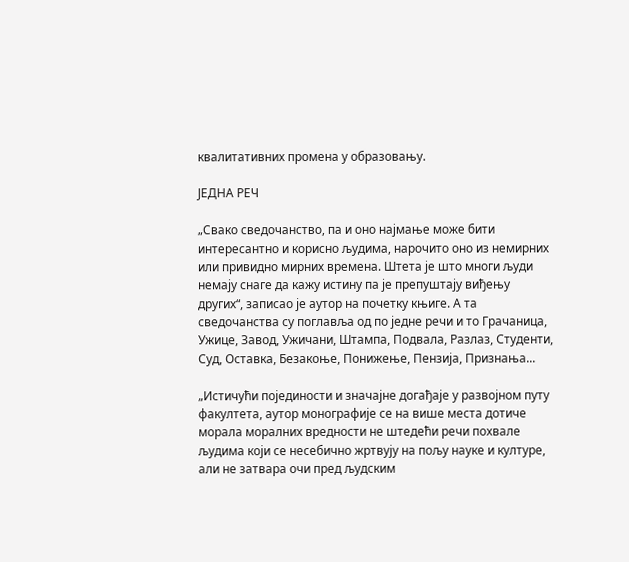квалитативних промена у образовању.

ЈЕДНА РЕЧ

„Свако сведочанство, па и оно најмање може бити интересантно и корисно људима, нарочито оно из немирних или привидно мирних времена. Штета је што многи људи немају снаге да кажу истину па је препуштају виђењу других“, записао је аутор на почетку књиге. А та сведочанства су поглавља од по једне речи и то Грачаница, Ужице, Завод, Ужичани, Штампа, Подвала, Разлаз, Студенти, Суд, Оставка, Безакоње, Понижење, Пензија, Признања...

„Истичући појединости и значајне догађаје у развојном путу факултета, аутор монографије се на више места дотиче морала моралних вредности не штедећи речи похвале људима који се несебично жртвују на пољу науке и културе, али не затвара очи пред људским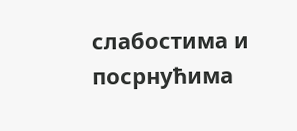слабостима и посрнућима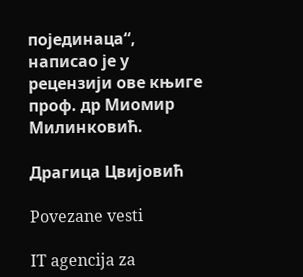појединаца“, написао је у рецензији ове књиге проф. др Миомир Милинковић.

Драгица Цвијовић

Povezane vesti

IT agencija za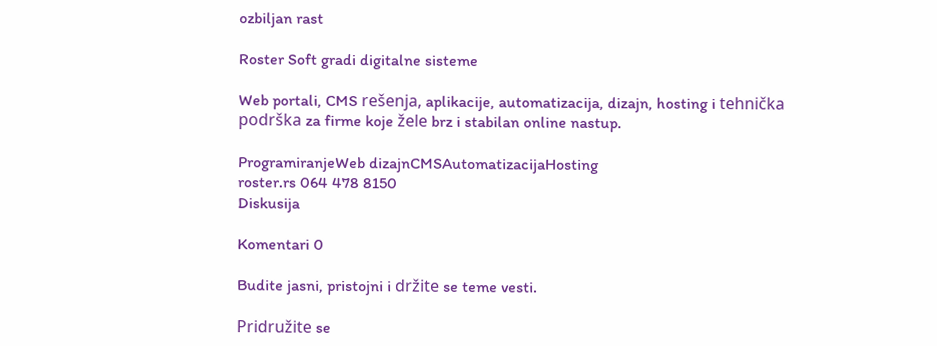ozbiljan rast

Roster Soft gradi digitalne sisteme

Web portali, CMS rešenja, aplikacije, automatizacija, dizajn, hosting i tehnička podrška za firme koje žele brz i stabilan online nastup.

ProgramiranjeWeb dizajnCMSAutomatizacijaHosting
roster.rs 064 478 8150
Diskusija

Komentari 0

Budite jasni, pristojni i držite se teme vesti.

Pridružite se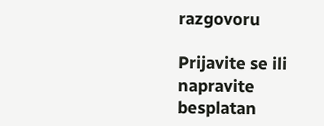razgovoru

Prijavite se ili napravite besplatan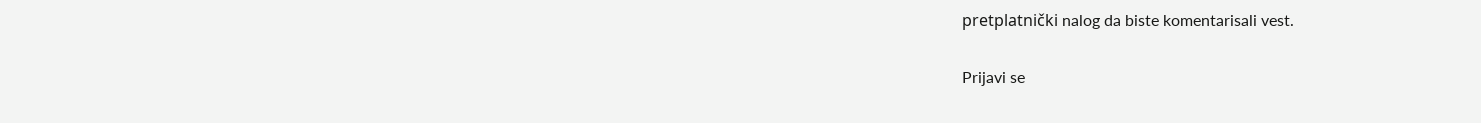pretplatnički nalog da biste komentarisali vest.

Prijavi se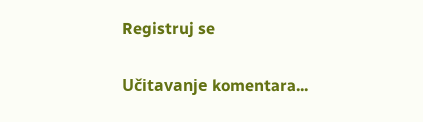Registruj se

Učitavanje komentara...